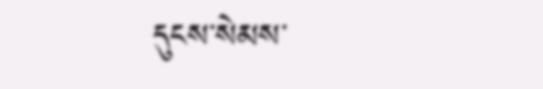དུངས་སེམས་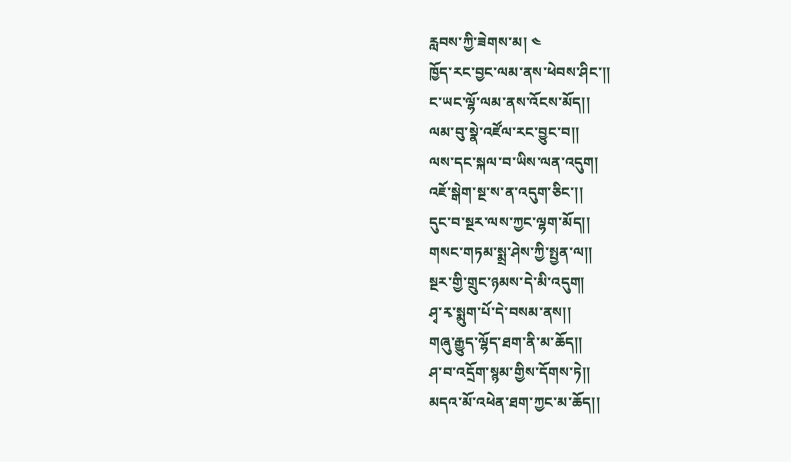རླབས་ཀྱི་ཟེགས་མ། ༤
ཁྱོད་རང་བྱང་ལམ་ནས་ཕེབས་ཤིང་།།
ང་ཡང་ལྷོ་ལམ་ནས་འོངས་མོད།།
ལམ་བུ་སྣེ་འཛོལ་རང་བྱུང་བ།།
ལས་དང་སྐལ་བ་ཡིས་ལན་འདུག།
འཇོ་སྒེག་སྔ་ས་ན་འདུག་ཅིང་།།
དུང་བ་སྔར་ལས་ཀྱང་ལྷག་མོད།།
གསང་གཏམ་སྨྲ་ཤེས་ཀྱི་སྤྱན་ལ།།
སྔར་གྱི་གྲུང་ཉམས་དེ་མི་འདུག།
ཤྭ་རྭ་སྨུག་པོ་དེ་བསམ་ནས།།
གཞུ་རྒྱུད་ལྷོད་ཐག་ནི་མ་ཆོད།།
ཤ་བ་འདྲོག་སྙམ་གྱིས་དོགས་ཏེ།།
མདའ་མོ་འཕེན་ཐག་ཀྱང་མ་ཆོད།།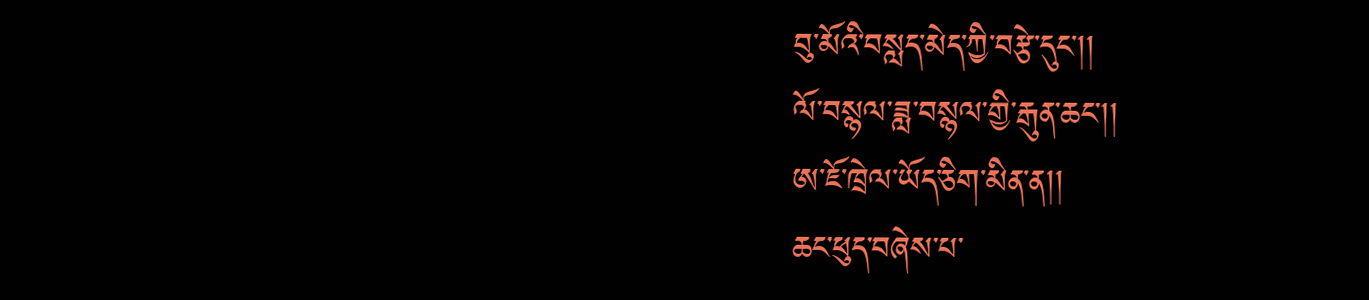བུ་མོའི་བསླད་མེད་ཀྱི་བརྩེ་དུང་།།
ལོ་བསྙལ་ཟླ་བསྙལ་གྱི་རྒུན་ཆང་།།
ཨ་ཇོ་ཁྲེལ་ཡོད་ཅིག་མིན་ན།།
ཆང་ཕུད་བཞེས་པ་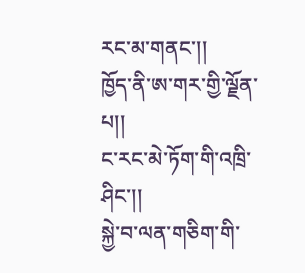རང་མ་གནང་།།
ཁྱོད་ནི་ཨ་གར་གྱི་ལྗོན་པ།།
ང་རང་མེ་ཏོག་གི་འཁྲི་ཤིང་།།
སྐྱེ་བ་ལན་གཅིག་གི་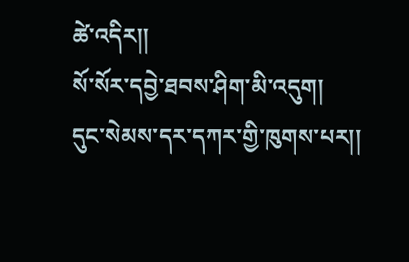ཚེ་འདིར།།
སོ་སོར་དབྱེ་ཐབས་ཤིག་མི་འདུག།
དུང་སེམས་དར་དཀར་གྱི་ཁུགས་པར།།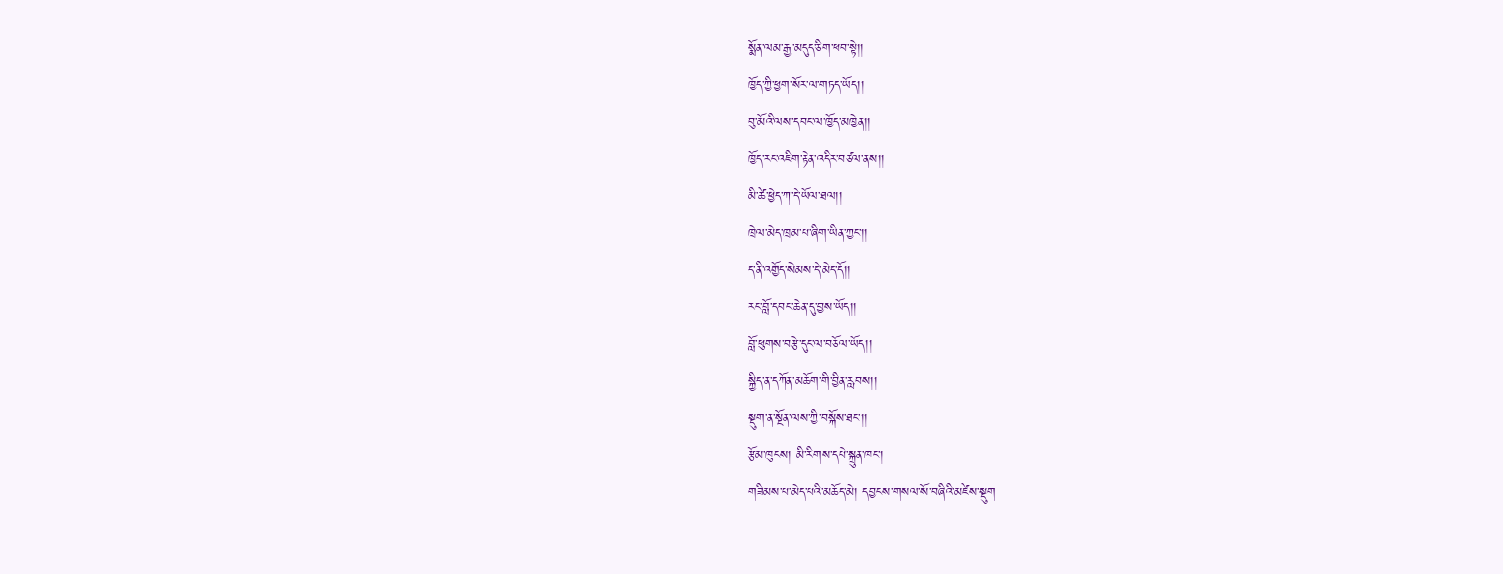སྨོན་ལམ་རྒྱ་མདུད་ཅིག་ཕབ་སྟེ།།
ཁྱོད་ཀྱི་ཕྱག་སོར་ལ་གཏད་ཡོད།།
བུ་མོའི་ལས་དབང་ལ་ཁྱོད་མཁྱེན།།
ཁྱོད་རང་འཇིག་རྟེན་འདིར་བཙལ་ནས།།
མི་ཚེ་ཕྱེད་ཀ་དེ་ཡོལ་ཐལ།།
ཁྲེལ་མེད་ཁྲམ་པ་ཞིག་ཡིན་ཀྱང་།།
ད་ནི་འགྱོད་སེམས་དེ་མེད་དོ།།
རང་བློ་དབང་ཆེན་དུ་བྱས་ཡོད།།
བློ་ཕུགས་བརྩེ་དུང་ལ་བཅོལ་ཡོད།།
སྐྱིད་ན་དཀོན་མཆོག་གི་བྱིན་རླབས།།
སྡུག་ན་སྔོན་ལས་ཀྱི་བསྐོས་ཐང་།།
རྩོམ་ཁུངས། མི་རིགས་དཔེ་སྐྲུན་ཁང་།
གཟིམས་པ་མེད་པའི་མཆོད་མེ། དབྱངས་གསལ་སོ་བཞིའི་མཛེས་སྡུག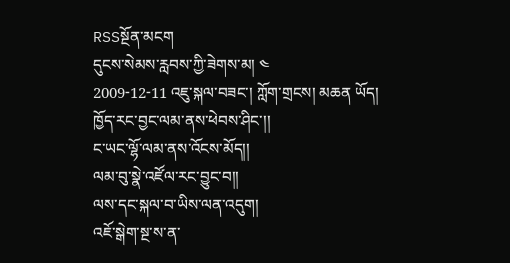RSSསྔོན་མངག
དུངས་སེམས་རླབས་ཀྱི་ཟེགས་མ། ༤
2009-12-11 འཇུ་སྐལ་བཟང་། ཀློག་གྲངས། མཆན ཡོད།
ཁྱོད་རང་བྱང་ལམ་ནས་ཕེབས་ཤིང་།།
ང་ཡང་ལྷོ་ལམ་ནས་འོངས་མོད།།
ལམ་བུ་སྣེ་འཛོལ་རང་བྱུང་བ།།
ལས་དང་སྐལ་བ་ཡིས་ལན་འདུག།
འཇོ་སྒེག་སྔ་ས་ན་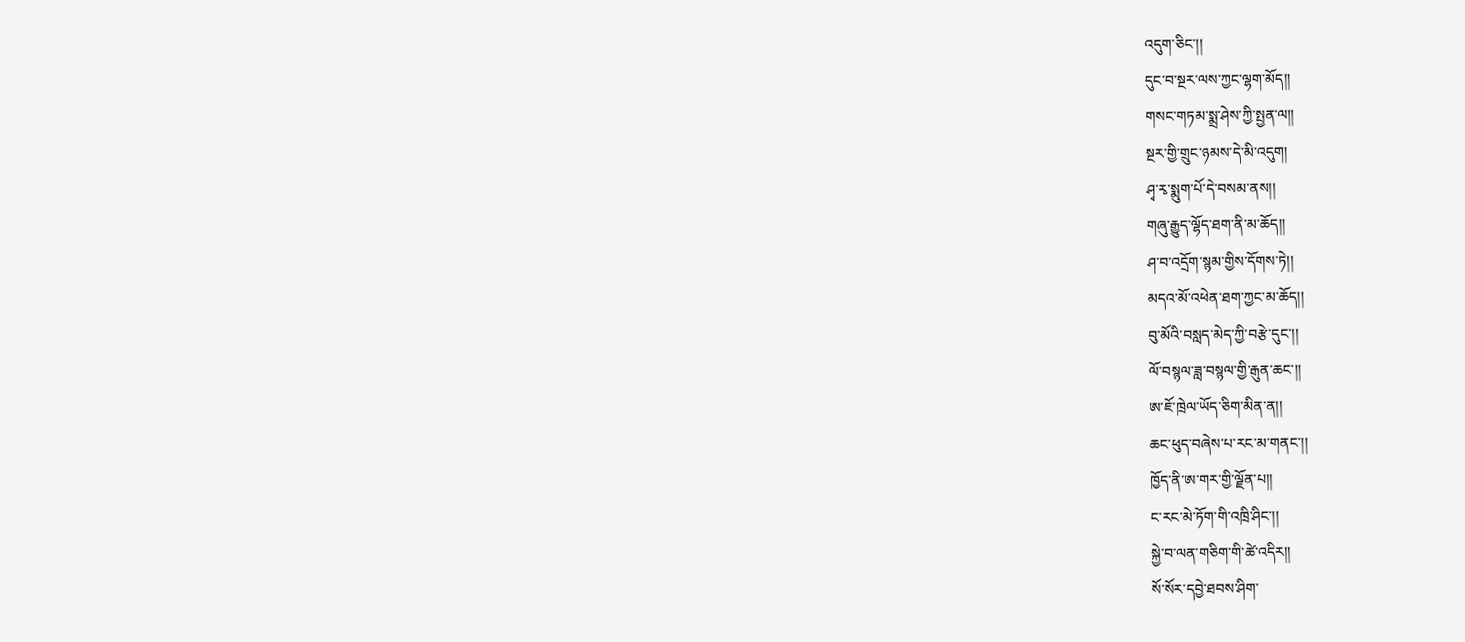འདུག་ཅིང་།།
དུང་བ་སྔར་ལས་ཀྱང་ལྷག་མོད།།
གསང་གཏམ་སྨྲ་ཤེས་ཀྱི་སྤྱན་ལ།།
སྔར་གྱི་གྲུང་ཉམས་དེ་མི་འདུག།
ཤྭ་རྭ་སྨུག་པོ་དེ་བསམ་ནས།།
གཞུ་རྒྱུད་ལྷོད་ཐག་ནི་མ་ཆོད།།
ཤ་བ་འདྲོག་སྙམ་གྱིས་དོགས་ཏེ།།
མདའ་མོ་འཕེན་ཐག་ཀྱང་མ་ཆོད།།
བུ་མོའི་བསླད་མེད་ཀྱི་བརྩེ་དུང་།།
ལོ་བསྙལ་ཟླ་བསྙལ་གྱི་རྒུན་ཆང་།།
ཨ་ཇོ་ཁྲེལ་ཡོད་ཅིག་མིན་ན།།
ཆང་ཕུད་བཞེས་པ་རང་མ་གནང་།།
ཁྱོད་ནི་ཨ་གར་གྱི་ལྗོན་པ།།
ང་རང་མེ་ཏོག་གི་འཁྲི་ཤིང་།།
སྐྱེ་བ་ལན་གཅིག་གི་ཚེ་འདིར།།
སོ་སོར་དབྱེ་ཐབས་ཤིག་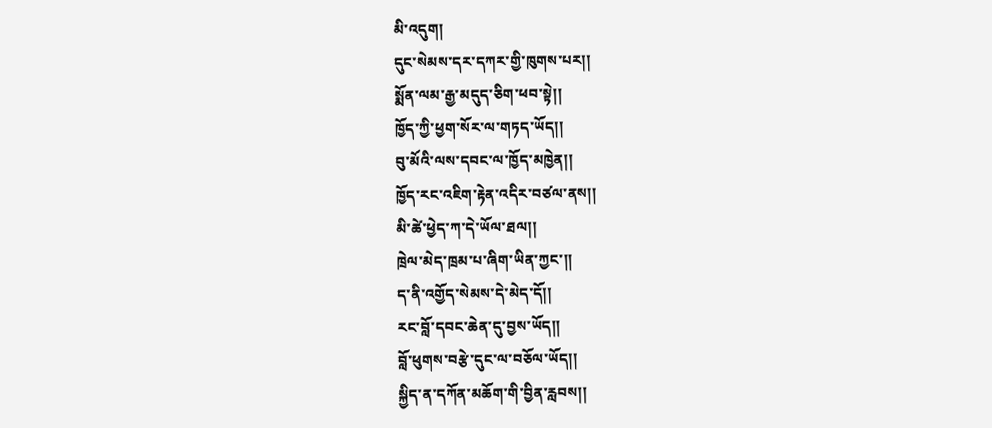མི་འདུག།
དུང་སེམས་དར་དཀར་གྱི་ཁུགས་པར།།
སྨོན་ལམ་རྒྱ་མདུད་ཅིག་ཕབ་སྟེ།།
ཁྱོད་ཀྱི་ཕྱག་སོར་ལ་གཏད་ཡོད།།
བུ་མོའི་ལས་དབང་ལ་ཁྱོད་མཁྱེན།།
ཁྱོད་རང་འཇིག་རྟེན་འདིར་བཙལ་ནས།།
མི་ཚེ་ཕྱེད་ཀ་དེ་ཡོལ་ཐལ།།
ཁྲེལ་མེད་ཁྲམ་པ་ཞིག་ཡིན་ཀྱང་།།
ད་ནི་འགྱོད་སེམས་དེ་མེད་དོ།།
རང་བློ་དབང་ཆེན་དུ་བྱས་ཡོད།།
བློ་ཕུགས་བརྩེ་དུང་ལ་བཅོལ་ཡོད།།
སྐྱིད་ན་དཀོན་མཆོག་གི་བྱིན་རླབས།།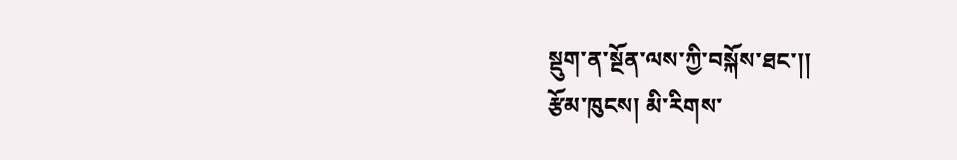སྡུག་ན་སྔོན་ལས་ཀྱི་བསྐོས་ཐང་།།
རྩོམ་ཁུངས། མི་རིགས་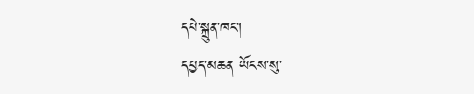དཔེ་སྐྲུན་ཁང་།
དཔྱད་མཆན ཡོངས་སུ་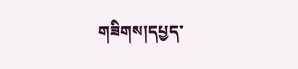གཟིགས།དཔྱད་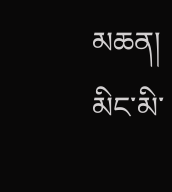མཆན།
མིང་མི་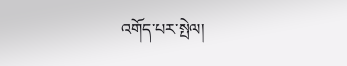འགོད་པར་སྤེལ།